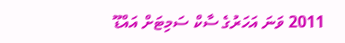2011 ވަނަ އަހަރުގެ ސާކް ސަމިޓަށް އައްޑޫ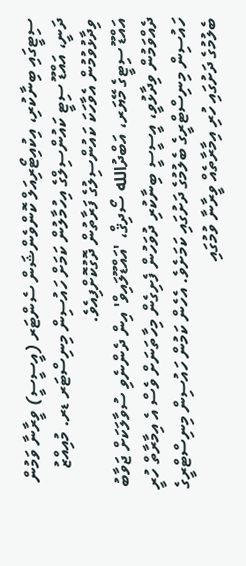ސިޓީގައި ބިނާކުރި، އިކުއިޓޯރިއަލް ކޮންވެންޝަން ސެންޓަރ (އީސީސީ) ވީރާނާ ވަމުން ދަނީ، އައްޑޫ ސިޓީ ކައުންސިލްގެ އިހުމާލުން ކަމަށް ހައުސިން މިނިސްޓަރ ޑރ. މުއިއްޒު ވިދާޅުވުމުން އެވާހަކަ ކައުންސިލުގެ ފަރާތުން ދޮގުކޮށްފިއެވެ.
އައްޑޫ ސިޓީގެ މޭޔަރ، އަބްދުالله ސޯދިޤް، 'އައްޑޫލައިވް' އިން ދެންނެވި ސުވާލަކަށް ޖަވާބު ދެއްވަމުން ވިދާޅުވީ، އީސީސީ ބިނާކުރި ދުވަހުން ފެށިގެން މިހާތަނަށް ވެސް އެ އިމާރާތް ހުރީ ހައުސިން މިނިސްޓްރީގެ ބެލުމުގެ ދަށުގައި ކަމަށެވެ. އެހެން ކަމުން ހައުސިން މިނިސްޓްރީގެ ބެލުމުގެ ދަށުގައި ހުރި އިމާރާތެއް ވީރާނާ ވުމުގައި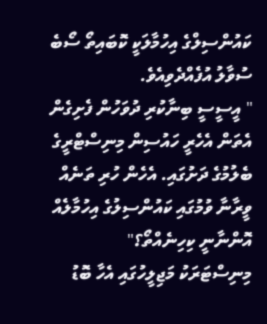ކައުންސިލްގެ އިހުމާލަކީ ކޮބައިތޯ ސޯބެ ސުވާލު އުފެއްދެވިއެވެ.
" އީސީސީ ބިނާކުރި ދުވަހުން ފެށިގެން އެތަން އެހެރީ ހައުސިން މިނިސްޓްރީގެ ބެލުމުގެ ދަށުގައި. އެހެން ހުރި ތަނެއް ވީރާނާ ވުމުގައި ކައުންސިލުގެ އިހުމާލެއް އޮންނާނީ ކިހިނެއްތޯ؟"
މިނިސްޓަރަކު މަޖިލީހުގައި އެހާ ބޮޑު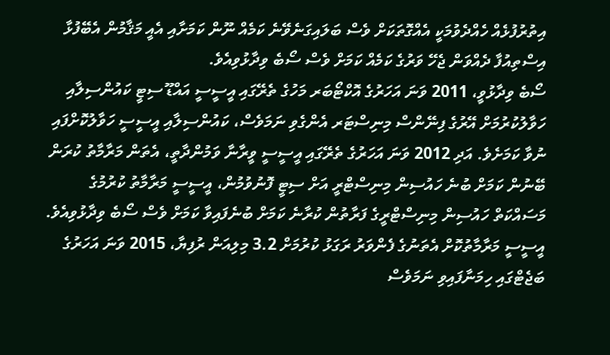އިތުރުފުޅެއް ހެއްދެވުމަކީ އެއްގޮތަކަށް ވެސް ބަލައިގަނެވޭނެ ކަމެއް ނޫން ކަމަށާއި އެއީ މަޤާމުން އެބޭފުޅާ އިސްތިއުފާ ދެއްވަން ޖެހޭ ވަރުގެ ކަމެއް ކަމަށް ވެސް ސޯބެ ވިދާޅުވިއެވެ.
ސޯބެ ވިދާޅުވީ، 2011 ވަނަ އަހަރުގެ އޮކްޓޯބަރ މަހުގެ ތެރޭގައި އީސީސީ އައްޑޫ ސިޓީ ކައުންސިލާއި ހަވާލުކުރުމަށް އޭރުގެ ފިނޭންސް މިނިސްޓަރ އެންގެވި ނަމަވެސް، ކައުންސިލާއި އީސީސީ ހަވާލުކޮށްފައި ނުވާ ކަމަށެވެ. އަދި 2012 ވަނަ އަހަރުގެ ތެރޭގައި އީސީސީ ވީރާނާ ވަމުންދާތީ، އެތަން މަރާމާތު ކުރަން ބޭނުން ކަމަށް ބުނެ ހައުސިން މިނިސްޓްރީ އަށް ސިޓީ ފޮނުވުމުން، އީސީސީ މަރާމާތު ކުރުމުގެ މަސައްކަތް ހައުސިން މިނިސްޓްރީގެ ފަރާތުން ކުރާނެ ކަމަށް ބުނެފައިވާ ކަމަށް ވެސް ސޯބެ ވިދާޅުވިއެވެ.
އީސީސީ މަރާމާތުކޮށް އެތަނުގެ ފެންވަރު ރަގަޅު ކުރުމަށް 3.2 މިލިއަން ރުފިޔާ، 2015 ވަނަ އަހަރުގެ ބަޖެޓްގައި ހިމަނާފައިވި ނަމަވެސް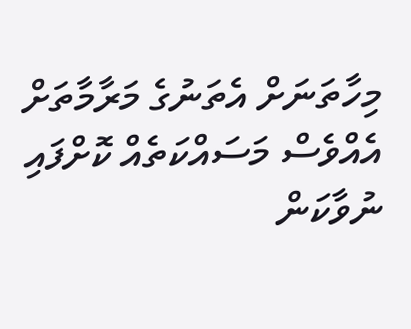މިހާތަނަށް އެތަނުގެ މަރާމާތަށް އެއްވެސް މަސައްކަތެއް ކޮށްފައި ނުވާކަން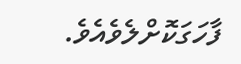ފާހަގަކޮށްލެވެއެވެ.